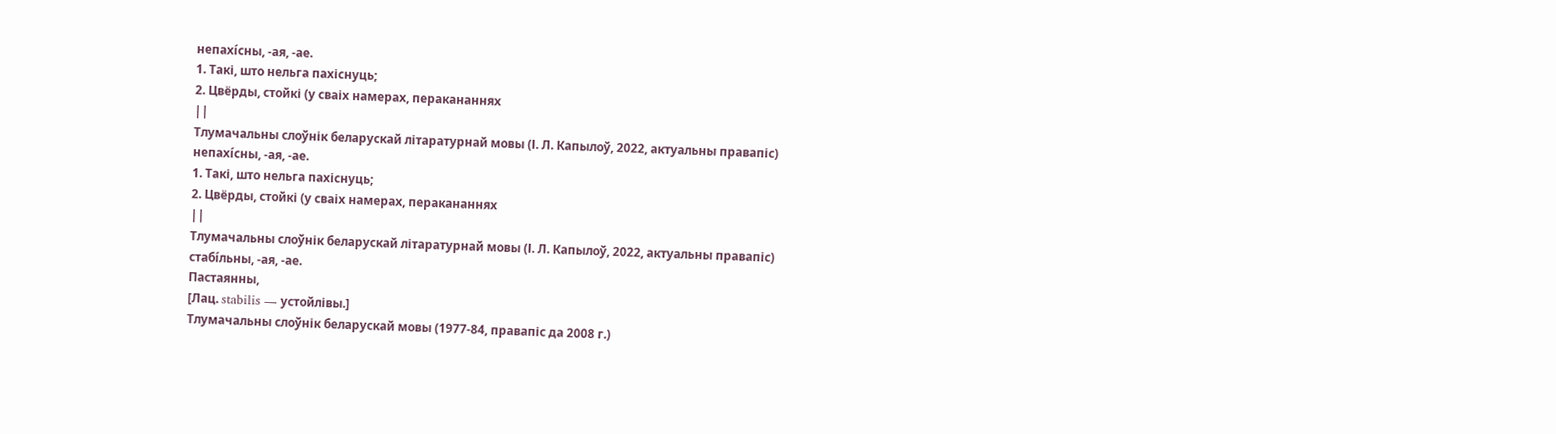непахі́сны, -ая, -ае.
1. Такі, што нельга пахіснуць;
2. Цвёрды, стойкі (у сваіх намерах, перакананнях
||
Тлумачальны слоўнік беларускай літаратурнай мовы (І. Л. Капылоў, 2022, актуальны правапіс)
непахі́сны, -ая, -ае.
1. Такі, што нельга пахіснуць;
2. Цвёрды, стойкі (у сваіх намерах, перакананнях
||
Тлумачальны слоўнік беларускай літаратурнай мовы (І. Л. Капылоў, 2022, актуальны правапіс)
стабі́льны, ‑ая, ‑ае.
Пастаянны,
[Лац. stabilis — устойлівы.]
Тлумачальны слоўнік беларускай мовы (1977-84, правапіс да 2008 г.)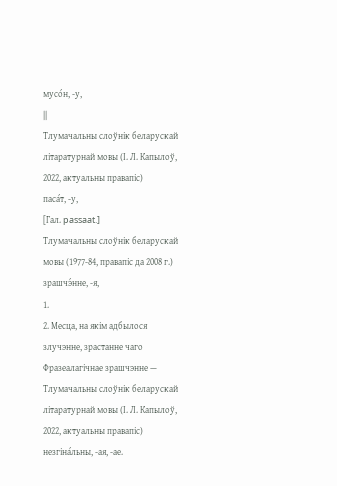мусо́н, -у,
||
Тлумачальны слоўнік беларускай літаратурнай мовы (І. Л. Капылоў, 2022, актуальны правапіс)
паса́т, ‑у,
[Гал. passaat.]
Тлумачальны слоўнік беларускай мовы (1977-84, правапіс да 2008 г.)
зрашчэ́нне, -я,
1.
2. Месца, на якім адбылося злучэнне, зрастанне чаго
Фразеалагічнае зрашчэнне —
Тлумачальны слоўнік беларускай літаратурнай мовы (І. Л. Капылоў, 2022, актуальны правапіс)
незгіна́льны, ‑ая, ‑ае.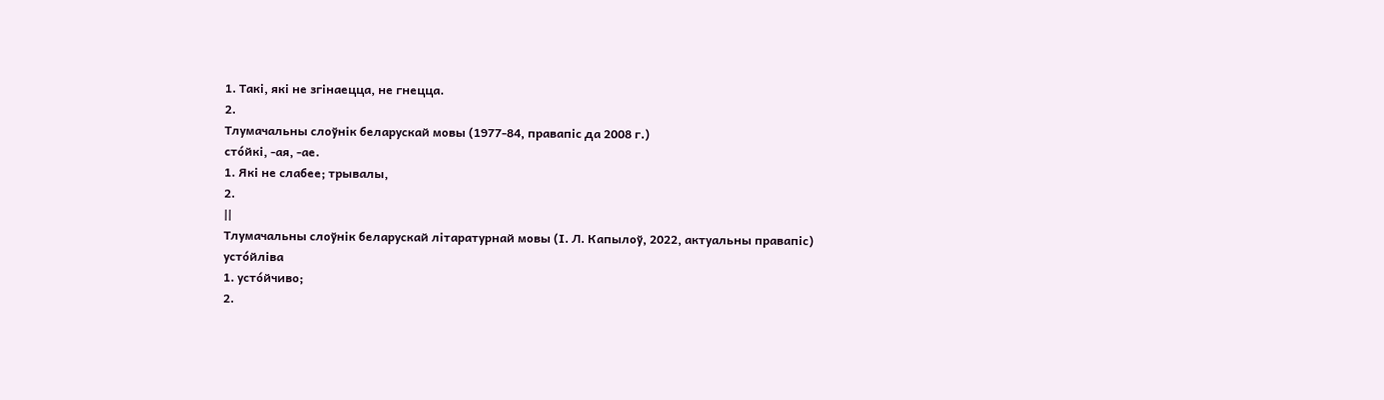1. Такі, які не згінаецца, не гнецца.
2.
Тлумачальны слоўнік беларускай мовы (1977-84, правапіс да 2008 г.)
сто́йкі, -ая, -ае.
1. Які не слабее; трывалы,
2.
||
Тлумачальны слоўнік беларускай літаратурнай мовы (І. Л. Капылоў, 2022, актуальны правапіс)
усто́йліва
1. усто́йчиво;
2.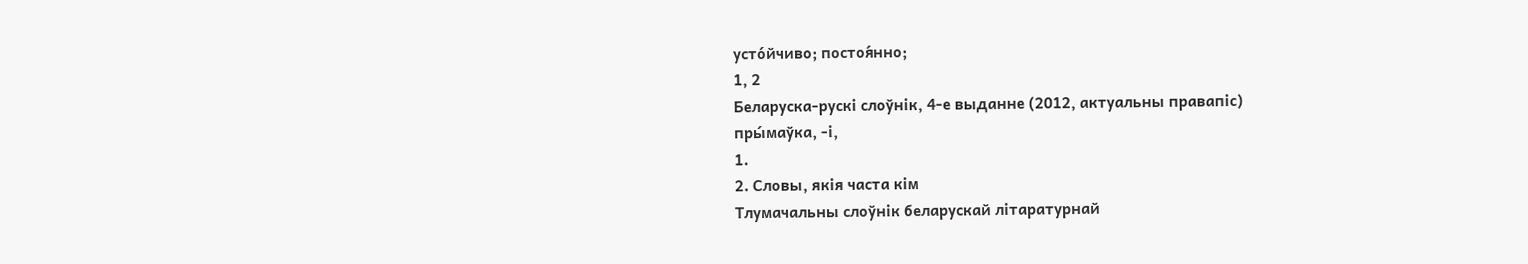усто́йчиво; постоя́нно;
1, 2
Беларуска-рускі слоўнік, 4-е выданне (2012, актуальны правапіс)
пры́маўка, -і,
1.
2. Словы, якія часта кім
Тлумачальны слоўнік беларускай літаратурнай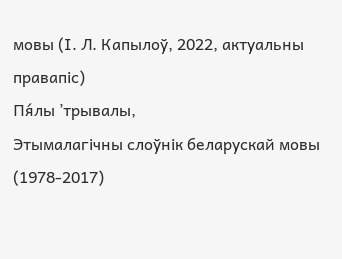мовы (І. Л. Капылоў, 2022, актуальны правапіс)
Пя́лы ’трывалы,
Этымалагічны слоўнік беларускай мовы (1978-2017)